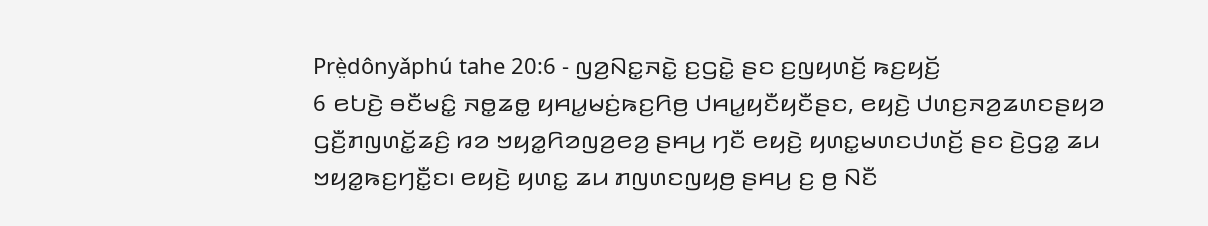Prè̤dônyǎphú tahe 20:6 - ꤜꤤ꤬ꤡꤢ꤭ꤏꤢꤧ꤭ ꤢ꤬ꤞꤢꤧ꤭ ꤔꤢ ꤢ꤬ꤜꤟꤛꤢꤩ꤬ ꤒꤢ꤬ꤟꤢꤩ꤬
6 ꤕꤝꤢꤧ꤬ ꤋꤢꤪꤗꤢꤨ꤭ ꤏꤥ꤭ꤘꤥ꤭ ꤟꤌꤣ꤭ꤗꤢꤦ꤬ꤒꤢ꤬ꤖꤥ꤬ ꤓꤌꤣ꤭ꤟꤢꤪꤟꤢꤪꤔꤢ, ꤕꤟꤢꤧ꤬ ꤓꤛꤢ꤬ꤏꤤ꤬ꤘꤛꤢꤔꤟꤤ ꤞꤢꤪ꤬ꤊꤜꤛꤢꤩ꤭ꤘꤢꤨ꤬ ꤙꤤ ꤠꤟꤤ꤭ꤖꤤꤜꤤ꤬ꤕꤤ꤬ ꤔꤌꤣ꤬ ꤚꤢꤪ ꤕꤟꤢꤧ꤬ ꤟꤛꤢ꤭ꤗꤛꤢꤓꤛꤢꤩ꤬ ꤔꤢ ꤢꤧ꤬ꤞꤤ꤭ ꤘꤣ ꤠꤟꤤ꤭ꤒꤢ꤬ꤚꤢꤪ꤭ꤢ꤯ ꤕꤟꤢꤧ꤬ ꤟꤛꤢ꤭ ꤘꤣ ꤊꤜꤛꤢꤜꤟꤥ꤬ ꤔꤌꤣ꤬ ꤢ꤬ ꤥ꤬ ꤡꤢꤪ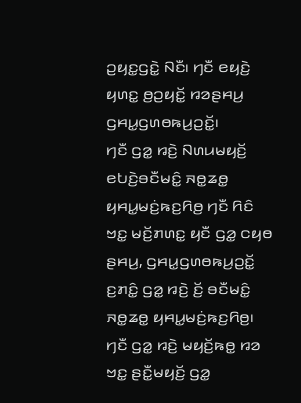ꤑꤟꤢ꤭ꤞꤢꤧ꤭ ꤡꤢꤪ꤯ ꤚꤢꤪ ꤕꤟꤢꤧ꤬ ꤟꤛꤢ꤭ ꤥ꤬ꤑꤟꤢꤩ꤭ ꤙꤤꤔꤌꤣ꤬ ꤞꤌꤣ꤭ꤞꤛꤥꤒꤣ꤬ꤑꤢꤩ꤭꤯
ꤚꤢꤪ ꤞꤤ꤭ ꤙꤢꤧ꤬ ꤡꤛꤣꤗꤟꤢꤩ꤬ ꤕꤝꤢꤧ꤬ꤋꤢꤪꤗꤢꤨ꤭ ꤏꤥ꤭ꤘꤥ꤭ ꤟꤌꤣ꤭ꤗꤢꤦ꤬ꤒꤢ꤬ꤖꤥ꤬ ꤚꤢꤪ ꤖꤢꤨ ꤠꤢ꤭ ꤗꤢꤩ꤬ꤊꤛꤢ꤭ ꤟꤢꤪ ꤞꤤ꤭ ꤍꤟꤥ ꤔꤌꤣ꤬, ꤞꤌꤣ꤭ꤞꤛꤥꤒꤣ꤬ꤑꤢꤩ꤭ ꤢ꤬ꤊꤢꤨ꤭ ꤞꤤ꤭ ꤙꤢꤧ꤬ ꤢꤩ꤬ ꤋꤢꤪꤗꤢꤨ꤭ ꤏꤥ꤭ꤘꤥ꤭ ꤟꤌꤣ꤭ꤗꤢꤦ꤬ꤒꤢ꤬ꤖꤥ꤬꤯ ꤚꤢꤪ ꤞꤤ꤭ ꤙꤢꤧ꤬ ꤗꤟꤢꤩ꤬ꤒꤥ꤭ ꤙꤤ ꤠꤢ꤭ ꤔꤢꤪ꤭ꤗꤟꤢꤩ꤬ ꤞꤤ꤭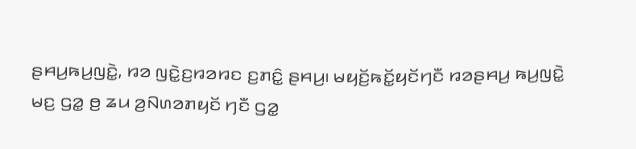ꤔꤌꤣ꤬ꤒꤣ꤬ꤜꤢꤧ꤭, ꤙꤤ ꤜꤢꤧ꤭ꤢ꤬ꤙꤤꤙꤢ ꤢ꤬ꤊꤢꤨ꤭ ꤔꤌꤣ꤬꤯ ꤗꤟꤢꤩ꤬ꤒꤢꤩ꤭ꤟꤢꤩꤚꤢꤪ ꤙꤤꤔꤌꤣ꤬ ꤒꤣ꤬ꤜꤢꤧ꤭ ꤗꤢ꤬ ꤞꤤ꤭ ꤥ꤬ ꤘꤣ ꤤ꤬ꤡꤛꤤꤊꤟꤢꤩ ꤚꤢꤪ ꤞꤤ꤭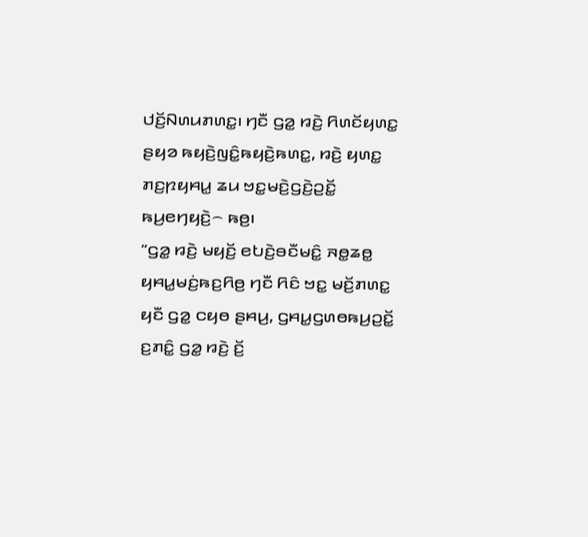ꤓꤢꤩ꤬ꤡꤛꤣꤊꤛꤢ꤭꤯ ꤚꤢꤪ ꤞꤤ꤭ ꤙꤢꤧ꤬ ꤖꤛꤢꤩꤟꤛꤢ꤭ ꤔꤟꤤ ꤒꤟꤢꤧ꤬ꤜꤢꤨ꤭ꤒꤟꤢꤧ꤬ꤒꤛꤢ꤭, ꤙꤢꤧ꤬ ꤟꤛꤢ꤭ ꤊꤢ꤬ꤐꤟꤌꤣ꤭ ꤘꤣ ꤠꤢ꤭ꤗꤢꤧ꤬ꤞꤢꤧ꤬ꤑꤢꤩ꤭ ꤒꤣ꤬ꤕꤚꤟꤢꤧ꤬꤮ ꤒꤥ꤬꤯
“ꤞꤤ꤭ ꤙꤢꤧ꤬ ꤗꤟꤢꤩ꤬ ꤕꤝꤢꤧ꤬ꤋꤢꤪꤗꤢꤨ꤭ ꤏꤥ꤭ꤘꤥ꤭ ꤟꤌꤣ꤭ꤗꤢꤦ꤬ꤒꤢ꤬ꤖꤥ꤬ ꤚꤢꤪ ꤖꤢꤨ ꤠꤢ꤭ ꤗꤢꤩ꤬ꤊꤛꤢ꤭ ꤟꤢꤪ ꤞꤤ꤭ ꤍꤟꤥ ꤔꤌꤣ꤬, ꤞꤌꤣ꤭ꤞꤛꤥꤒꤣ꤬ꤑꤢꤩ꤭ ꤢ꤬ꤊꤢꤨ꤭ ꤞꤤ꤭ ꤙꤢꤧ꤬ ꤢꤩ꤬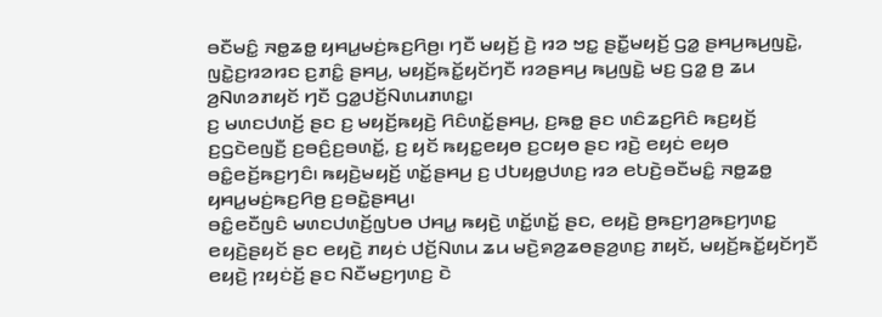ꤋꤢꤪꤗꤢꤨ꤭ ꤏꤥ꤭ꤘꤥ꤭ ꤟꤌꤣ꤭ꤗꤢꤦ꤬ꤒꤢ꤬ꤖꤥ꤬꤯ ꤚꤢꤪ ꤗꤟꤢꤩ꤬ ꤢꤧ꤬ ꤙꤤ ꤠꤢ꤭ ꤔꤢꤪ꤭ꤗꤟꤢꤩ꤬ ꤞꤤ꤭ ꤔꤌꤣ꤬ꤒꤣ꤬ꤜꤢꤧ꤭, ꤜꤢꤧ꤭ꤢ꤬ꤙꤤꤙꤢ ꤢ꤬ꤊꤢꤨ꤭ ꤔꤌꤣ꤬, ꤗꤟꤢꤩ꤬ꤒꤢꤩ꤭ꤟꤢꤩꤚꤢꤪ ꤙꤤꤔꤌꤣ꤬ ꤒꤣ꤬ꤜꤢꤧ꤭ ꤗꤢ꤬ ꤞꤤ꤭ ꤥ꤬ ꤘꤣ ꤤ꤬ꤡꤛꤤꤊꤟꤢꤩ ꤚꤢꤪ ꤞꤤ꤭ꤓꤢꤩ꤬ꤡꤛꤣꤊꤛꤢ꤭꤯
ꤢ꤬ ꤗꤛꤢꤓꤛꤢꤩ꤬ ꤔꤢ ꤢ꤬ ꤗꤟꤢꤩ꤬ꤒꤟꤢꤧ꤬ ꤖꤢꤨꤛꤢꤩ꤭ꤔꤌꤣ꤬, ꤢ꤬ꤒꤥ꤭ ꤔꤢ ꤛꤢꤨꤘꤢ꤬ꤖꤢꤨ ꤒꤢ꤬ꤟꤢꤩ꤬ ꤢ꤬ꤞꤢꤧꤕꤜꤢꤪ꤬ ꤢ꤬ꤋꤢꤨ꤬ꤢ꤬ꤋꤛꤢꤩ꤭, ꤢ꤬ ꤟꤢꤩ ꤒꤟꤢ꤭ꤕꤟꤥ ꤢ꤬ꤍꤟꤥ ꤔꤢ ꤙꤢꤧ꤬ ꤕꤟꤢꤦ ꤕꤟꤥ ꤋꤢꤨ꤭ꤕꤢꤩ꤬ꤒꤢ꤬ꤚꤢꤨ꤯ ꤒꤟꤢꤧ꤬ꤗꤟꤢꤩ꤬ ꤛꤢꤩ꤭ꤔꤌꤣ꤬ ꤢ꤬ ꤓꤝꤟꤥ꤭ꤓꤛꤢ꤬ ꤙꤤ ꤕꤝꤢꤧ꤬ꤋꤢꤪꤗꤢꤨ꤭ ꤏꤥ꤭ꤘꤥ꤭ ꤟꤌꤣ꤭ꤗꤢꤦ꤬ꤒꤢ꤬ꤖꤥ꤬ ꤢ꤬ꤋꤢꤧ꤭ꤔꤌꤣ꤬꤯
ꤋꤢꤨ꤭ꤕꤢꤪꤜꤢꤨ ꤗꤛꤢꤓꤛꤢꤩ꤬ꤜꤝꤥ ꤓꤌꤣ꤭ ꤒꤟꤢꤧ꤬ ꤛꤢꤩ꤭ꤛꤢꤩ꤭ ꤔꤢ, ꤕꤟꤢꤧ꤬ ꤥ꤬ꤒꤢ꤬ꤚꤤ꤬ꤒꤢ꤬ꤚꤛꤢ꤭ ꤕꤟꤢꤧ꤬ꤔꤟꤢꤩ ꤔꤢ ꤕꤟꤢꤧ꤬ ꤊꤟꤢꤦ ꤓꤢꤩ꤬ꤡꤛꤣ ꤘꤣ ꤗꤢꤧ꤬ꤎꤤ꤬ꤘꤥꤔꤤ꤬ꤛꤢ꤬ ꤊꤟꤢꤩ, ꤗꤟꤢꤩ꤬ꤒꤢꤩ꤭ꤟꤢꤩꤚꤢꤪ ꤕꤟꤢꤧ꤬ ꤐꤟꤢꤦꤢꤩ꤬ ꤔꤢ ꤡꤢꤪꤗꤢ꤬ꤚꤛꤢ꤬ ꤢꤧ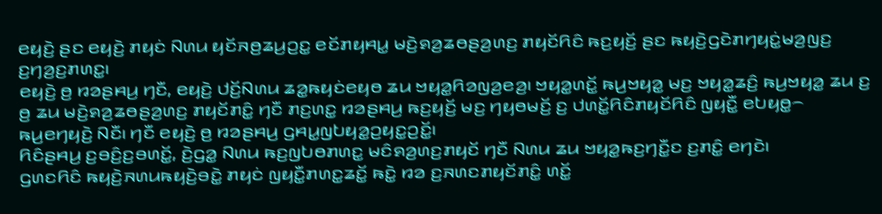ꤕꤟꤢꤧ꤬ ꤔꤢ ꤕꤟꤢꤧ꤬ ꤊꤟꤢꤦ ꤡꤛꤣ ꤟꤢꤩꤏꤥ꤬ꤘꤣ꤬ꤑꤢ꤭ ꤕꤢꤩꤊꤟꤌꤣ꤭ ꤗꤢꤧ꤬ꤎꤤ꤬ꤘꤥꤔꤤ꤬ꤛꤢ꤬ ꤊꤟꤢꤩꤖꤢꤨ ꤒꤢ꤬ꤟꤢꤩ꤬ ꤔꤢ ꤒꤟꤢꤧ꤬ꤞꤢꤧꤊꤚꤟꤢꤦ꤭ꤗꤤ꤬ꤜꤢ꤬ ꤢ꤬ꤚꤤ꤬ꤢ꤬ꤊꤛꤢ꤭꤯
ꤕꤟꤢꤧ꤬ ꤥ꤬ ꤙꤤꤔꤌꤣ꤬ ꤚꤢꤪ, ꤕꤟꤢꤧ꤬ ꤓꤢꤩ꤬ꤡꤛꤣ ꤘꤤ꤭ꤒꤟꤢꤦꤕꤟꤥ ꤘꤣ ꤠꤟꤤ꤭ꤖꤤꤜꤤ꤬ꤕꤤ꤬꤯ ꤠꤟꤤ꤭ꤛꤢꤩ꤭ ꤒꤣ꤬ꤠꤟꤤ꤭ ꤗꤢ꤬ ꤠꤟꤤ꤭ꤘꤢꤨ꤬ ꤒꤣ꤬ꤠꤟꤤ꤭ ꤘꤣ ꤢ꤬ ꤥ꤬ ꤘꤣ ꤗꤢꤧ꤬ꤎꤤ꤬ꤘꤥꤔꤤ꤬ꤛꤢ꤬ ꤊꤟꤢꤩꤊꤢꤨ꤭ ꤚꤢꤪ ꤊꤢ꤬ꤛꤢ꤭ ꤙꤤꤔꤌꤣ꤬ ꤒꤢ꤬ꤟꤢꤩ꤬ ꤗꤢ꤬ ꤚꤟꤥꤗꤢꤩ꤬ ꤢ꤬ ꤓꤛꤢꤩ꤭ꤖꤢꤨꤊꤟꤢꤩꤖꤢꤨ ꤜꤟꤢꤪ꤭ ꤕꤝꤟꤥ꤭꤮ ꤒꤣ꤬ꤕꤚꤟꤢꤧ꤬ ꤡꤢꤪ꤯ ꤚꤢꤪ ꤕꤟꤢꤧ꤬ ꤥ꤬ ꤙꤤꤔꤌꤣ꤬ ꤞꤌꤣ꤭ꤜꤝꤟꤤ꤭ꤑꤟꤢ꤭ꤑꤢꤩ꤭꤯
ꤖꤢꤨꤔꤌꤣ꤬ ꤢ꤬ꤋꤢꤨ꤬ꤢ꤬ꤋꤛꤢꤩ꤭, ꤢꤧ꤬ꤞꤤ꤭ ꤡꤛꤣ ꤒꤢ꤬ꤜꤝꤥꤊꤛꤢ꤭ ꤗꤢꤨꤎꤤ꤬ꤛꤢ꤬ꤊꤟꤢꤩ ꤚꤢꤪ ꤡꤛꤣ ꤘꤣ ꤠꤟꤤ꤭ꤒꤢ꤬ꤚꤢꤪ꤭ꤢ ꤢ꤬ꤊꤢꤨ꤭ ꤕꤚꤢꤧ꤯
ꤞꤛꤢꤖꤢꤨ ꤒꤟꤢꤧ꤬ꤏꤛꤣꤒꤟꤢꤧ꤬ꤋꤢꤧ꤭ ꤊꤟꤢꤦ ꤜꤟꤢꤪ꤭ꤊꤛꤢ꤭ꤘꤢꤩ꤭ ꤒꤢꤧ꤭ ꤙꤤ ꤢ꤬ꤏꤛꤢꤊꤟꤢꤩꤊꤢꤨ꤭ ꤛꤢꤩ꤭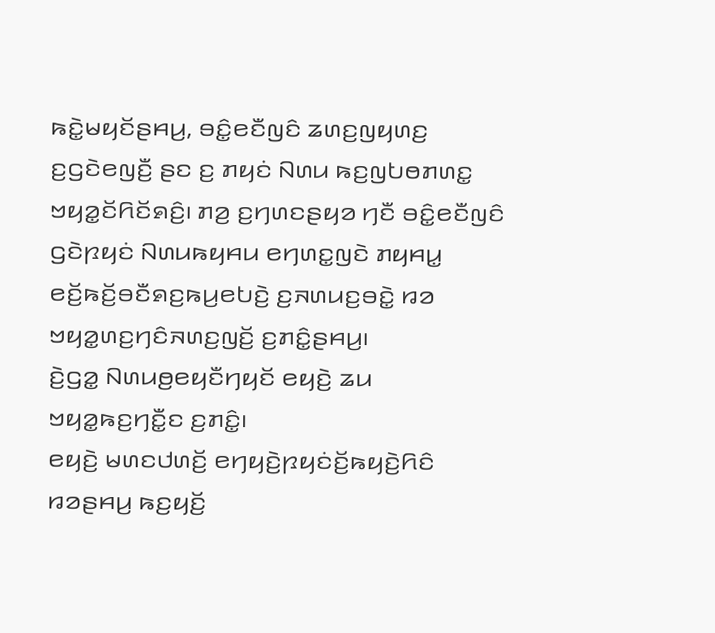ꤒꤢꤧ꤭ꤗꤟꤢꤩꤔꤌꤣ꤬, ꤋꤢꤨ꤭ꤕꤢꤪꤜꤢꤨ ꤘꤛꤢ꤬ꤜꤟꤛꤢ꤬ ꤢ꤬ꤞꤢꤧꤕꤜꤢꤪ꤬ ꤔꤢ ꤢ꤬ ꤊꤟꤢꤦ ꤡꤛꤣ ꤒꤢ꤬ꤜꤝꤥꤊꤛꤢ꤭ ꤠꤟꤤ꤭ꤢꤩꤖꤢꤩꤎꤢꤨ꤬꤯ ꤊꤤ꤬ ꤢ꤬ꤚꤛꤢꤔꤟꤤ ꤚꤢꤪ ꤋꤢꤨ꤭ꤕꤢꤪꤜꤢꤨ ꤞꤢꤧꤐꤟꤢꤦ ꤡꤛꤣꤒꤟꤌꤣ ꤕꤚꤛꤢ꤭ꤜꤢꤧ ꤊꤟꤌꤣ꤭ ꤕꤢꤩ꤬ꤒꤢꤩ꤬ꤋꤢꤪꤎꤢ꤬ꤒꤣ꤬ꤕꤝꤢꤧ꤬ ꤢ꤬ꤏꤛꤣꤢ꤬ꤋꤢꤧ꤭ ꤙꤤ ꤠꤟꤤ꤭ꤛꤢ꤬ꤚꤢꤨꤏꤛꤢ꤬ꤜꤢꤩ꤬ ꤢ꤬ꤊꤢꤨ꤭ꤔꤌꤣ꤬꤯
ꤢꤧ꤬ꤞꤤ꤭ ꤡꤛꤣꤥ꤬ꤕꤟꤢꤪꤚꤟꤢꤩ ꤕꤟꤢꤧ꤬ ꤘꤣ ꤠꤟꤤ꤭ꤒꤢ꤬ꤚꤢꤪ꤭ꤢ ꤢ꤬ꤊꤢꤨ꤭꤯
ꤕꤟꤢꤧ꤬ ꤗꤛꤢꤓꤛꤢꤩ꤬ ꤕꤚꤟꤢꤧ꤬ꤐꤟꤢꤦꤢꤩ꤬ꤒꤟꤢꤧ꤬ꤖꤢꤨ ꤙꤤꤔꤌꤣ꤬ ꤒꤢ꤬ꤟꤢꤩ꤬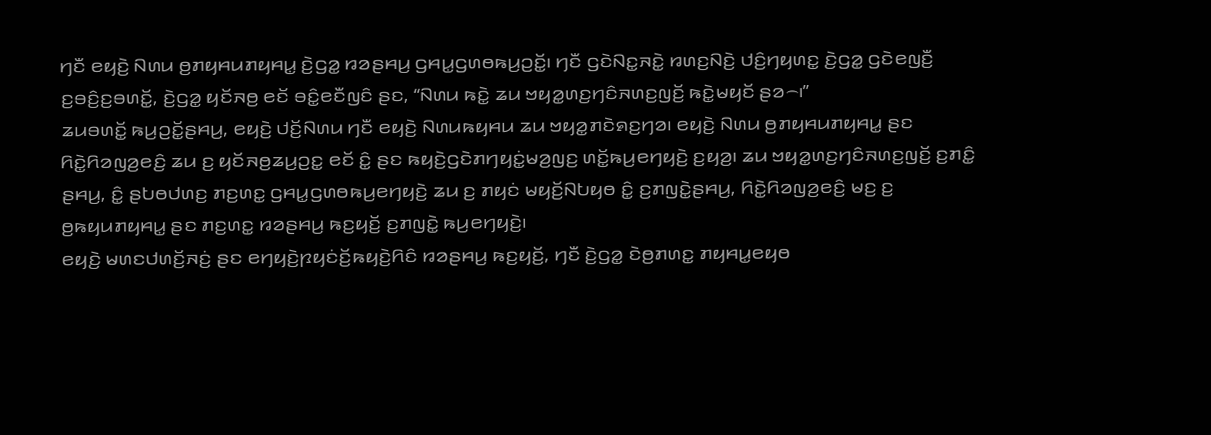ꤚꤢꤪ ꤕꤟꤢꤧ꤬ ꤡꤛꤣ ꤥ꤬ꤊꤟꤌꤣꤊꤟꤌꤣ꤭ ꤢꤧ꤬ꤞꤤ꤭ ꤙꤤꤔꤌꤣ꤬ ꤞꤌꤣ꤭ꤞꤛꤥꤒꤣ꤬ꤑꤢꤩ꤭꤯ ꤚꤢꤪ ꤞꤢꤧꤡꤢ꤭ꤏꤢꤧ꤭ ꤙꤛꤢ꤬ꤡꤢꤧ꤬ ꤓꤢꤨ꤬ꤚꤟꤛꤢ꤭ ꤢꤧ꤬ꤞꤤ꤭ ꤞꤢꤧꤕꤜꤢꤪ꤬ ꤢ꤬ꤋꤢꤨ꤬ꤢ꤬ꤋꤛꤢꤩ꤭, ꤢꤧ꤬ꤞꤤ꤭ ꤟꤢꤩꤏꤥ꤬ ꤕꤢꤩ ꤋꤢꤨ꤭ꤕꤢꤪꤜꤢꤨ ꤔꤢ, “ꤡꤛꤣ ꤒꤢꤧ꤭ ꤘꤣ ꤠꤟꤤ꤭ꤛꤢ꤬ꤚꤢꤨꤏꤛꤢ꤬ꤜꤢꤩ꤬ ꤒꤢꤧ꤭ꤗꤟꤢꤩ ꤔꤤ꤮꤯”
ꤘꤣꤋꤛꤢꤩ꤭ ꤒꤣ꤬ꤑꤢꤩ꤭ꤔꤌꤣ꤬, ꤕꤟꤢꤧ꤬ ꤓꤢꤩ꤬ꤡꤛꤣ ꤚꤢꤪ ꤕꤟꤢꤧ꤬ ꤡꤛꤣꤒꤟꤌꤣ ꤘꤣ ꤠꤟꤤ꤭ꤊꤢꤧꤎꤢ꤬ꤚꤤ꤯ ꤕꤟꤢꤧ꤬ ꤡꤛꤣ ꤥ꤬ꤊꤟꤌꤣꤊꤟꤌꤣ꤭ ꤔꤢ ꤖꤢꤧ꤭ꤖꤤꤜꤤ꤬ꤕꤢꤨ꤬ ꤘꤣ ꤢ꤬ ꤟꤢꤩꤏꤥ꤬ꤘꤣ꤬ꤑꤢ꤭ ꤕꤢꤩ ꤢꤨ꤭ ꤔꤢ ꤒꤟꤢꤧ꤬ꤞꤢꤧꤊꤚꤟꤢꤦ꤭ꤗꤤ꤬ꤜꤢ꤬ ꤛꤢꤩ꤭ꤒꤣ꤬ꤕꤚꤟꤢꤧ꤬ ꤢ꤬ꤟꤤ꤬꤯ ꤘꤣ ꤠꤟꤤ꤭ꤛꤢ꤬ꤚꤢꤨꤏꤛꤢ꤬ꤜꤢꤩ꤬ ꤢ꤬ꤊꤢꤨ꤭ ꤔꤌꤣ꤬, ꤢꤨ꤭ ꤔꤝꤥꤓꤛꤢ꤬ ꤊꤢ꤬ꤛꤢ꤭ ꤞꤌꤣ꤭ꤞꤛꤥꤒꤣ꤬ꤕꤚꤟꤢꤧ꤬ ꤘꤣ ꤢ꤬ ꤊꤟꤢꤦ ꤗꤟꤢꤩ꤬ꤡꤝꤟꤥ ꤢꤨ꤭ ꤢ꤬ꤊꤜꤢꤧ꤭ꤔꤌꤣ꤬, ꤖꤢꤧ꤭ꤖꤤꤜꤤ꤬ꤕꤢꤨ꤬ ꤗꤢ꤬ ꤢ꤬ ꤥ꤬ꤒꤟꤣꤊꤟꤌꤣ꤭ ꤔꤢ ꤊꤢ꤬ꤛꤢ꤭ ꤙꤤꤔꤌꤣ꤬ ꤒꤢ꤬ꤟꤢꤩ꤬ ꤢ꤬ꤊꤜꤢꤧ꤭ ꤒꤣ꤬ꤕꤚꤟꤢꤧ꤬꤯
ꤕꤟꤢꤧ꤬ ꤗꤛꤢꤓꤛꤢꤩ꤬ꤏꤢꤦ꤬ ꤔꤢ ꤕꤚꤟꤢꤧ꤬ꤐꤟꤢꤦꤢꤩ꤬ꤒꤟꤢꤧ꤬ꤖꤢꤨ ꤙꤤꤔꤌꤣ꤬ ꤒꤢ꤬ꤟꤢꤩ꤬, ꤚꤢꤪ ꤢꤧ꤬ꤞꤤ꤭ ꤢꤧꤥ꤬ꤊꤛꤢ꤭ ꤊꤟꤌꤣ꤭ꤕꤟꤥ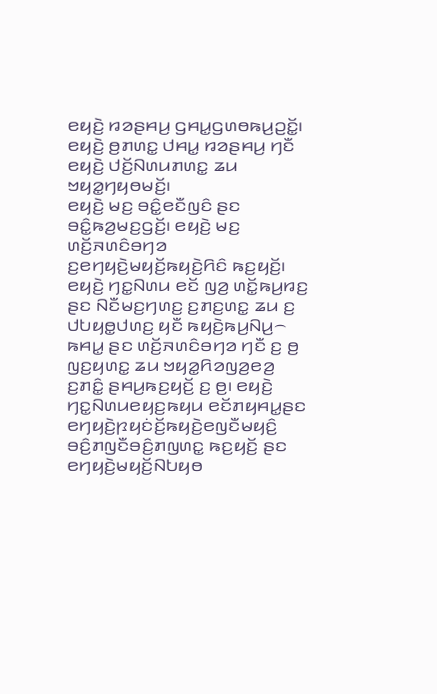ꤕꤟꤢꤧ꤬ ꤙꤤꤔꤌꤣ꤬ ꤞꤌꤣ꤭ꤞꤛꤥꤒꤣ꤬ꤑꤢꤩ꤭꤯ ꤕꤟꤢꤧ꤬ ꤥ꤬ꤊꤛꤢ꤭ ꤓꤌꤣ꤭ ꤙꤤꤔꤌꤣ꤬ ꤚꤢꤪ ꤕꤟꤢꤧ꤬ ꤓꤢꤩ꤬ꤡꤛꤣꤊꤛꤢ꤭ ꤘꤣ ꤠꤟꤤ꤭ꤚꤟꤥꤗꤢꤩ꤬꤯
ꤕꤟꤢꤧ꤬ ꤗꤢ꤬ ꤋꤢꤨ꤭ꤕꤢꤪꤜꤢꤨ ꤔꤢ ꤋꤢꤨ꤭ꤒꤤ꤬ꤗꤢ꤬ꤞꤢꤩ꤬꤯ ꤕꤟꤢꤧ꤬ ꤗꤢ꤬ ꤛꤢꤩ꤬ꤏꤛꤢꤨꤋꤚꤤ ꤢ꤬ꤕꤚꤟꤢꤧ꤬ꤗꤟꤢꤩ꤬ꤒꤟꤢꤧ꤬ꤖꤢꤨ ꤒꤢ꤬ꤟꤢꤩ꤬꤯ ꤕꤟꤢꤧ꤬ ꤚꤢ꤭ꤡꤛꤣ ꤕꤢꤩ ꤜꤤ꤬ ꤛꤢꤩ꤭ꤒꤣ꤬ꤙꤢ꤬ ꤔꤢ ꤡꤢꤪꤗꤢ꤬ꤚꤛꤢ꤬ ꤢ꤬ꤊꤢ꤬ꤛꤢ꤭ ꤘꤣ ꤢ꤬ ꤓꤝꤟꤥ꤭ꤓꤛꤢ꤬ ꤟꤢꤪ ꤒꤟꤢꤧ꤬ꤒꤣ꤬ꤡꤣ꤬꤮ ꤒꤌꤣ꤭ ꤔꤢ ꤛꤢꤩ꤬ꤏꤛꤢꤨꤋꤚꤤ ꤚꤢꤪ ꤢ꤬ ꤥ꤬ ꤜꤢ꤬ꤟꤛꤢ꤭ ꤘꤣ ꤠꤟꤤ꤭ꤖꤤꤜꤤ꤬ꤕꤤ꤬ ꤢ꤬ꤊꤢꤨ꤭ ꤔꤌꤣ꤬ꤒꤢ꤬ꤟꤢꤩ꤬ ꤢ꤬ ꤥ꤬꤯ ꤕꤟꤢꤧ꤬ ꤚꤢ꤭ꤡꤛꤣꤕꤟꤢ꤬ꤒꤟꤣ ꤕꤢꤩꤊꤟꤌꤣ꤭ꤔꤢ ꤕꤚꤟꤢꤧ꤬ꤐꤟꤢꤦꤢꤩ꤬ꤒꤟꤢꤧ꤬ꤕꤜꤢꤪꤗꤟꤢꤨ꤬ ꤋꤢꤨ꤬ꤊꤜꤢꤪꤋꤢꤨ꤬ꤊꤜꤛꤢ꤭ ꤒꤢ꤬ꤟꤢꤩ꤬ ꤔꤢ ꤕꤚꤟꤢꤧ꤬ꤗꤟꤢꤩ꤬ꤡꤝꤟꤥ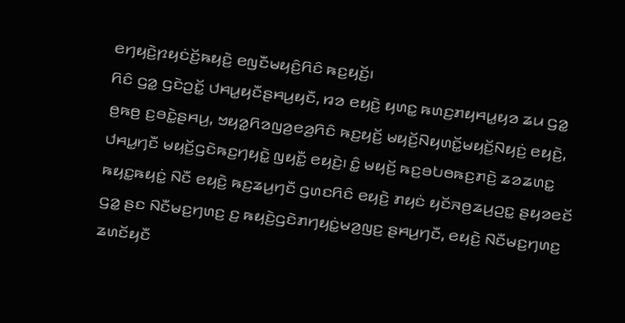ꤕꤚꤟꤢꤧ꤬ꤐꤟꤢꤦꤢꤩ꤬ꤒꤟꤢꤧ꤬ ꤕꤜꤢꤪꤗꤟꤢꤨ꤬ꤖꤢꤨ ꤒꤢ꤬ꤟꤢꤩ꤬꤯
ꤖꤢꤨ ꤞꤤ꤭ ꤞꤢꤧꤑꤢꤩ꤭ ꤓꤌꤣ꤭ꤟꤢꤪꤔꤌꤣ꤬ꤟꤢꤪ, ꤙꤤ ꤕꤟꤢꤧ꤬ ꤟꤛꤢ꤭ ꤒꤛꤢ꤬ꤊꤟꤌꤣ꤭ꤟꤤ ꤘꤣ ꤞꤤ꤭ ꤥ꤬ꤒꤥ꤬ ꤢ꤬ꤋꤢꤧ꤭ꤔꤌꤣ꤬, ꤠꤟꤤ꤭ꤖꤤꤜꤤ꤬ꤕꤤ꤬ꤖꤢꤨ ꤒꤢ꤬ꤟꤢꤩ꤬ ꤗꤟꤢꤩ꤬ꤡꤟꤛꤢꤩ꤭ꤗꤟꤢꤩ꤬ꤡꤟꤢꤦ꤬ ꤕꤟꤢꤧ꤬, ꤓꤌꤣ꤭ꤚꤢꤪ ꤗꤟꤢꤩ꤬ꤞꤢꤧꤒꤢ꤬ꤚꤟꤢꤧ꤭ ꤜꤟꤢꤪ꤭ ꤕꤟꤢꤧ꤬꤯ ꤢꤨ꤭ ꤗꤟꤢꤩ꤬ ꤒꤢ꤬ꤋꤝꤥꤒꤢ꤬ꤊꤢꤧ꤬ ꤘꤤꤘꤛꤢ꤭ ꤒꤟꤢ꤭ꤒꤟꤢꤦ꤭ ꤡꤢꤪ ꤕꤟꤢꤧ꤬ ꤒꤢ꤬ꤘꤣ꤬ꤚꤢꤪ ꤞꤛꤢꤖꤢꤨ ꤕꤟꤢꤧ꤬ ꤊꤟꤢꤦ ꤟꤢꤩꤏꤥ꤬ꤘꤣ꤬ꤑꤢ꤭ ꤔꤟꤤꤕꤢꤩ ꤞꤤ꤭ ꤔꤢ ꤡꤢꤪꤗꤢ꤬ꤚꤛꤢ꤬ ꤢ꤬ ꤒꤟꤢꤧ꤬ꤞꤢꤧꤊꤚꤟꤢꤦ꤭ꤗꤤ꤬ꤜꤢ꤬ ꤔꤌꤣ꤬ꤚꤢꤪ, ꤕꤟꤢꤧ꤬ ꤡꤢꤪꤗꤢ꤬ꤚꤛꤢ꤬ ꤘꤛꤢꤩꤟꤢꤪ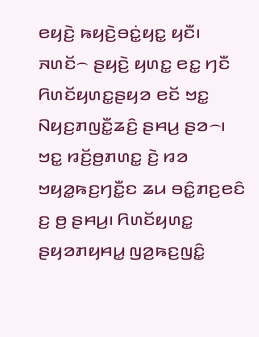ꤕꤟꤢꤧ꤬ ꤒꤟꤢꤧ꤬ꤋꤢꤦ꤭ꤟꤢ꤭ ꤟꤢꤪ꤯
ꤏꤛꤢꤩ꤮ ꤔꤟꤢꤧ꤬ ꤟꤛꤢ꤭ ꤕꤢ꤭ ꤚꤢꤪ ꤖꤛꤢꤩꤟꤛꤢ꤭ꤔꤟꤤ ꤕꤢꤩ ꤠꤢ꤭ ꤡꤟꤢ꤬ꤊꤜꤢꤪ꤭ꤘꤢꤨ꤬ ꤔꤌꤣ꤬ ꤔꤤ꤮꤯ ꤠꤢ꤭ ꤙꤢꤩ꤬ꤥ꤬ꤊꤛꤢ꤭ ꤢꤧ꤬ ꤙꤤ ꤠꤟꤤ꤭ꤒꤢ꤬ꤚꤢꤪ꤭ꤢ ꤘꤣ ꤋꤢꤨ꤭ꤊꤢ꤬ꤕꤢꤨ ꤢ꤬ ꤥ꤬ ꤔꤌꤣ꤬꤯ ꤖꤛꤢꤩꤟꤛꤢ꤭ ꤔꤟꤤꤊꤟꤌꤣ꤭ ꤜꤤ꤬ꤒꤢ꤬ꤜꤢꤨ꤭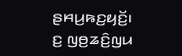ꤔꤌꤣ꤬ꤒꤢ꤬ꤟꤢꤩ꤬꤯ ꤢ꤬ ꤜꤥ꤬ꤘꤢꤨ꤬ꤜꤣ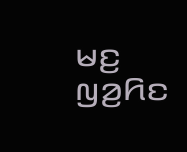ꤗꤢ꤬ ꤜꤤ꤬ꤖꤢ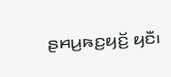ꤔꤌꤣ꤬ꤒꤢ꤬ꤟꤢꤩ꤬ ꤟꤢꤪ꤯